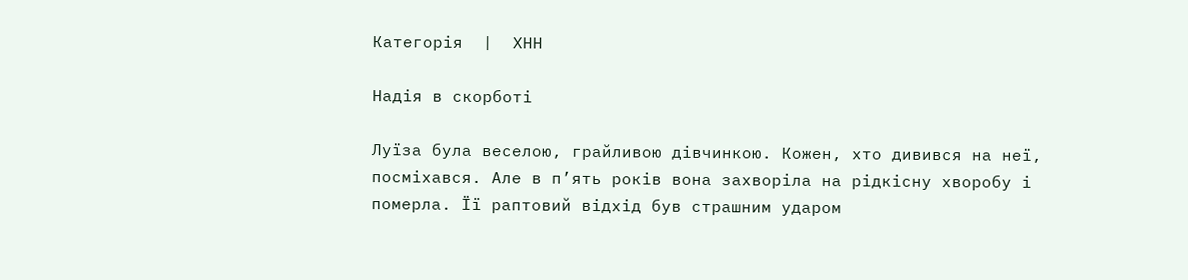Категорія  |  ХНН

Надія в скорботі

Луїза була веселою, грайливою дівчинкою. Кожен, хто дивився на неї, посміхався. Але в п’ять років вона захворіла на рідкісну хворобу і померла. Її раптовий відхід був страшним ударом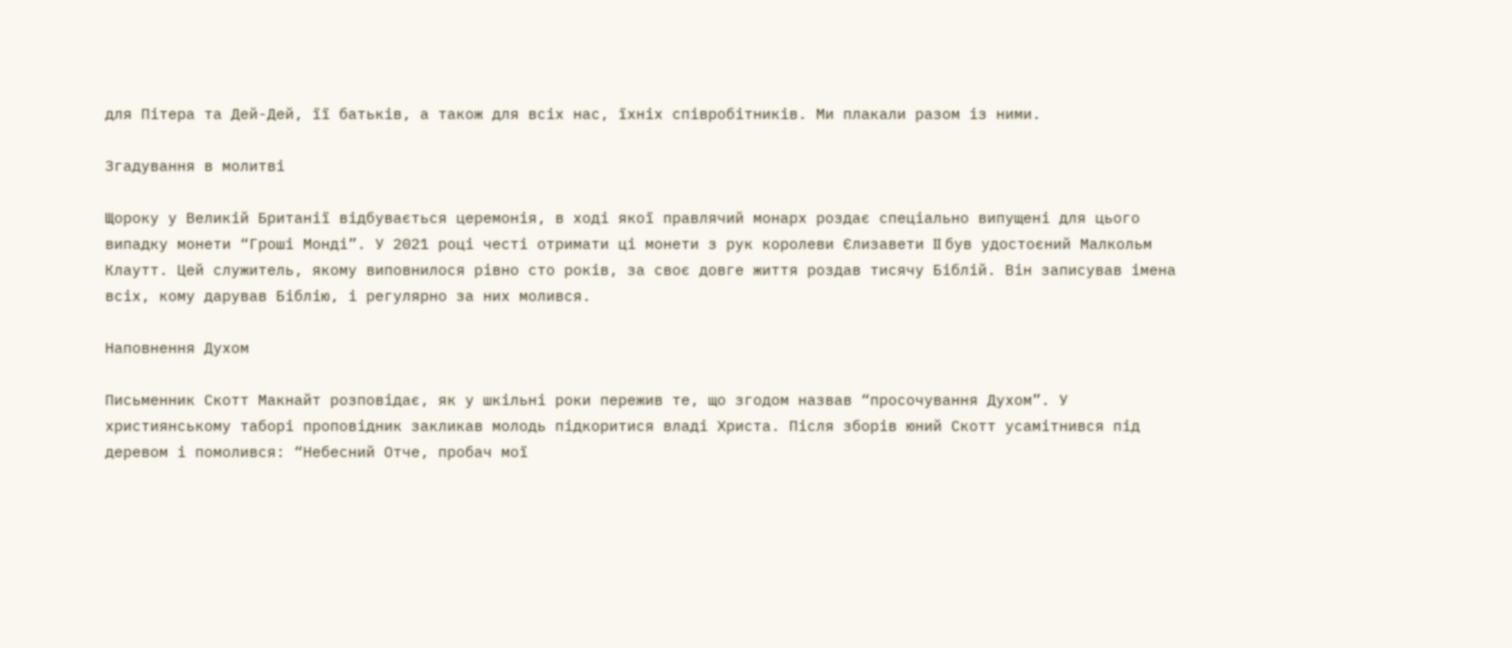для Пітера та Дей-Дей, її батьків, а також для всіх нас, їхніх співробітників. Ми плакали разом із ними.

Згадування в молитві

Щороку у Великій Британії відбувається церемонія, в ході якої правлячий монарх роздає спеціально випущені для цього випадку монети “Гроші Монді”. У 2021 році честі отримати ці монети з рук королеви Єлизавети II був удостоєний Малкольм Клаутт. Цей служитель, якому виповнилося рівно сто років, за своє довге життя роздав тисячу Біблій. Він записував імена всіх, кому дарував Біблію, і регулярно за них молився.

Наповнення Духом

Письменник Скотт Макнайт розповідає, як у шкільні роки пережив те, що згодом назвав “просочування Духом”. У християнському таборі проповідник закликав молодь підкоритися владі Христа. Після зборів юний Скотт усамітнився під деревом і помолився: “Небесний Отче, пробач мої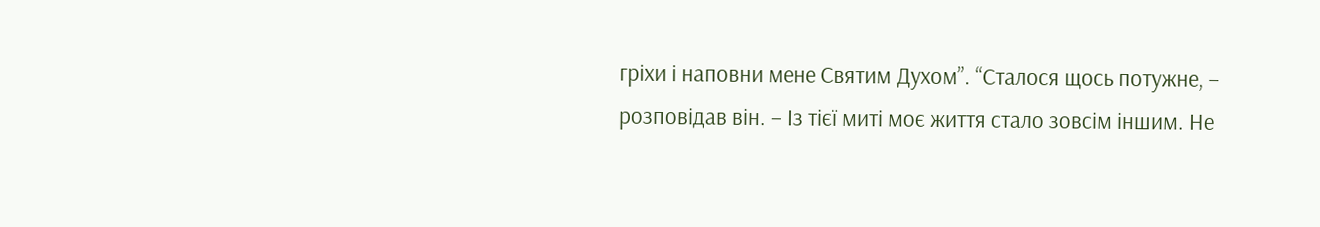гріхи і наповни мене Святим Духом”. “Сталося щось потужне, – розповідав він. – Із тієї миті моє життя стало зовсім іншим. Не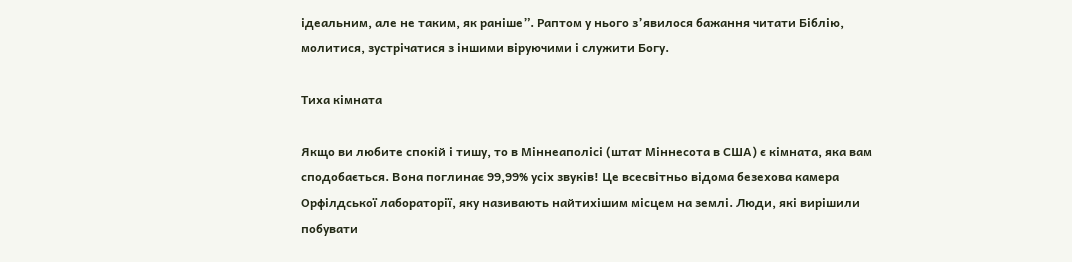ідеальним, але не таким, як раніше”. Раптом у нього з’явилося бажання читати Біблію, молитися, зустрічатися з іншими віруючими і служити Богу.

Тиха кімната

Якщо ви любите спокій і тишу, то в Міннеаполісі (штат Міннесота в США) є кімната, яка вам сподобається. Вона поглинає 99,99% усіх звуків! Це всесвітньо відома безехова камера Орфілдської лабораторії, яку називають найтихішим місцем на землі. Люди, які вирішили побувати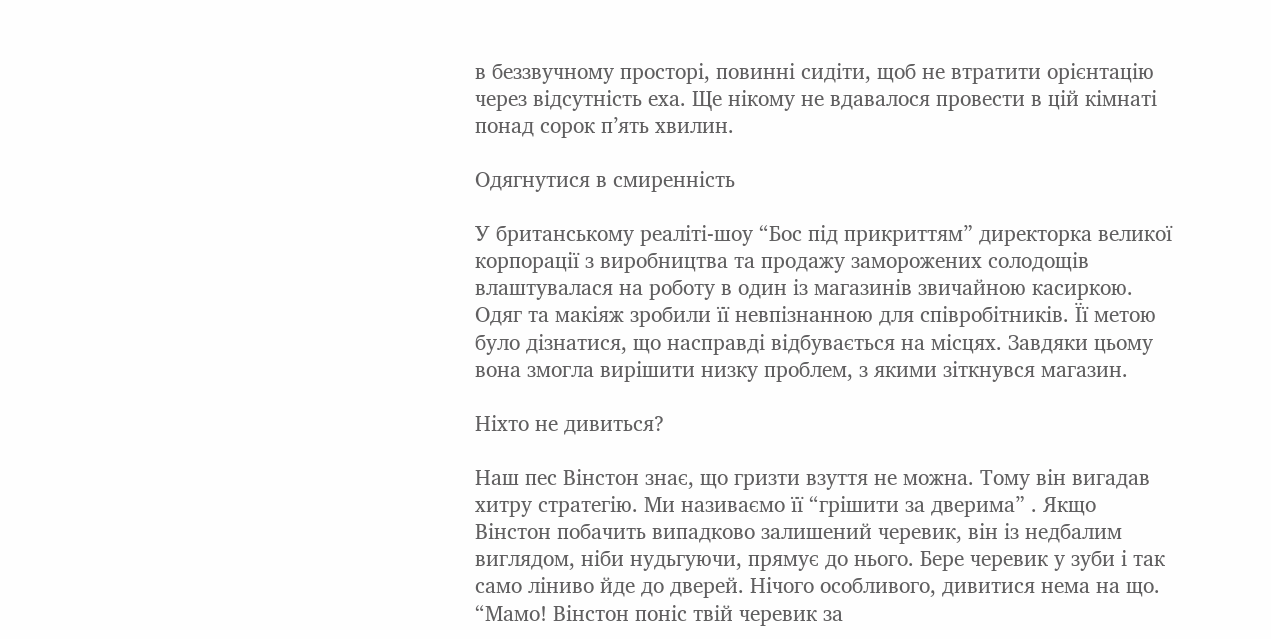в беззвучному просторі, повинні сидіти, щоб не втратити орієнтацію через відсутність еха. Ще нікому не вдавалося провести в цій кімнаті понад сорок п’ять хвилин.

Одягнутися в смиренність

У британському реаліті-шоу “Бос під прикриттям” директорка великої корпорації з виробництва та продажу заморожених солодощів влаштувалася на роботу в один із магазинів звичайною касиркою. Одяг та макіяж зробили її невпізнанною для співробітників. Її метою було дізнатися, що насправді відбувається на місцях. Завдяки цьому вона змогла вирішити низку проблем, з якими зіткнувся магазин.

Ніхто не дивиться?

Наш пес Вінстон знає, що гризти взуття не можна. Тому він вигадав хитру стратегію. Ми називаємо її “грішити за дверима” . Якщо Вінстон побачить випадково залишений черевик, він із недбалим виглядом, ніби нудьгуючи, прямує до нього. Бере черевик у зуби і так само ліниво йде до дверей. Нічого особливого, дивитися нема на що. “Мамо! Вінстон поніс твій черевик за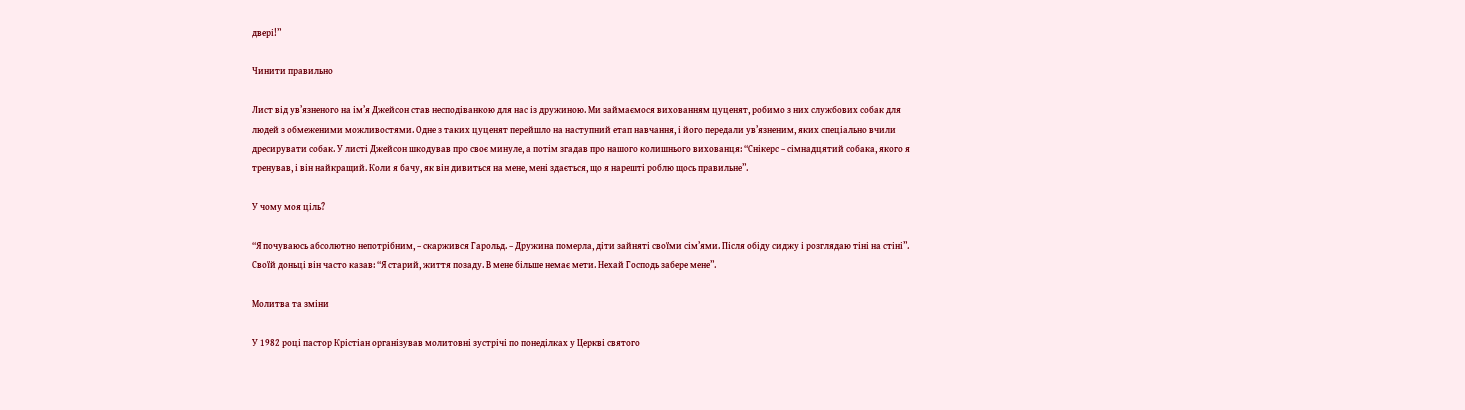двері!”

Чинити правильно

Лист від ув’язненого на ім’я Джейсон став несподіванкою для нас із дружиною. Ми займаємося вихованням цуценят, робимо з них службових собак для людей з обмеженими можливостями. Одне з таких цуценят перейшло на наступний етап навчання, і його передали ув’язненим, яких спеціально вчили дресирувати собак. У листі Джейсон шкодував про своє минуле, а потім згадав про нашого колишнього вихованця: “Снікерс – сімнадцятий собака, якого я тренував, і він найкращий. Коли я бачу, як він дивиться на мене, мені здається, що я нарешті роблю щось правильне”.

У чому моя ціль?

“Я почуваюсь абсолютно непотрібним, – скаржився Гарольд. – Дружина померла, діти зайняті своїми сім’ями. Після обіду сиджу і розглядаю тіні на стіні”. Своїй доньці він часто казав: “Я старий, життя позаду. В мене більше немає мети. Нехай Господь забере мене”.

Молитва та зміни

У 1982 році пастор Крістіан організував молитовні зустрічі по понеділках у Церкві святого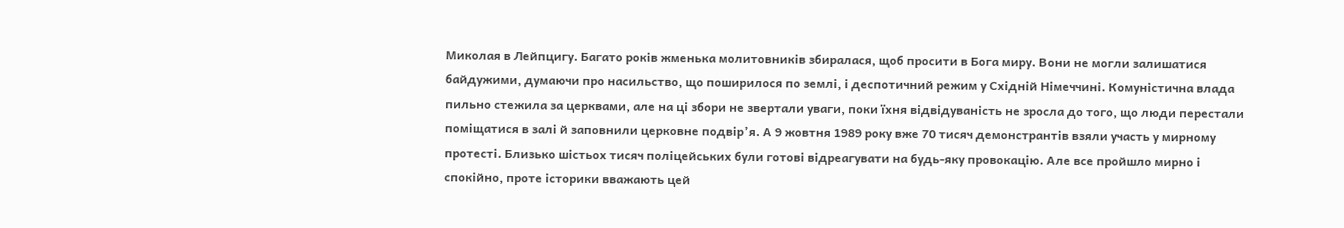Миколая в Лейпцигу. Багато років жменька молитовників збиралася, щоб просити в Бога миру. Вони не могли залишатися байдужими, думаючи про насильство, що поширилося по землі, і деспотичний режим у Східній Німеччині. Комуністична влада пильно стежила за церквами, але на ці збори не звертали уваги, поки їхня відвідуваність не зросла до того, що люди перестали поміщатися в залі й заповнили церковне подвір’я. А 9 жовтня 1989 року вже 70 тисяч демонстрантів взяли участь у мирному протесті. Близько шістьох тисяч поліцейських були готові відреагувати на будь-яку провокацію. Але все пройшло мирно і спокійно, проте історики вважають цей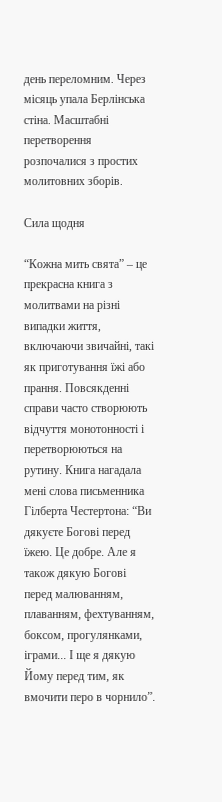день переломним. Через місяць упала Берлінська стіна. Масштабні перетворення розпочалися з простих молитовних зборів.

Сила щодня

“Кожна мить свята” – це прекрасна книга з молитвами на різні випадки життя, включаючи звичайні, такі як приготування їжі або прання. Повсякденні справи часто створюють відчуття монотонності і перетворюються на рутину. Книга нагадала мені слова письменника Гілберта Честертона: “Ви дякуєте Богові перед їжею. Це добре. Але я також дякую Богові перед малюванням, плаванням, фехтуванням, боксом, прогулянками, іграми... І ще я дякую Йому перед тим, як вмочити перо в чорнило”.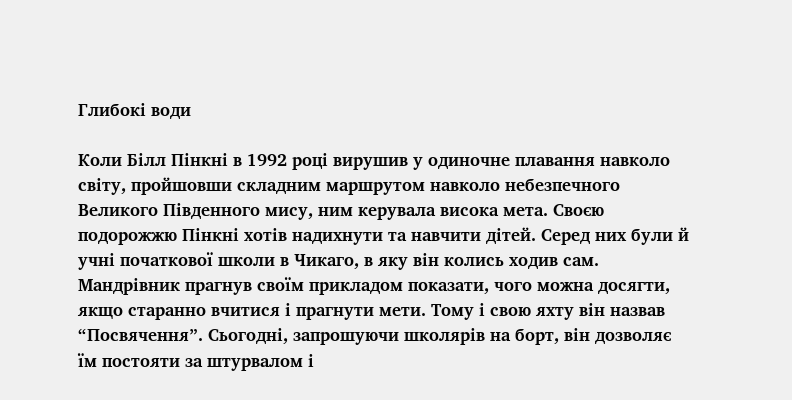Глибокі води

Коли Білл Пінкні в 1992 році вирушив у одиночне плавання навколо світу, пройшовши складним маршрутом навколо небезпечного Великого Південного мису, ним керувала висока мета. Своєю подорожжю Пінкні хотів надихнути та навчити дітей. Серед них були й учні початкової школи в Чикаго, в яку він колись ходив сам. Мандрівник прагнув своїм прикладом показати, чого можна досягти, якщо старанно вчитися і прагнути мети. Тому і свою яхту він назвав “Посвячення”. Сьогодні, запрошуючи школярів на борт, він дозволяє їм постояти за штурвалом і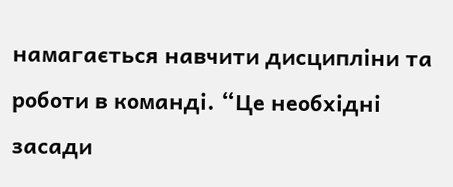намагається навчити дисципліни та роботи в команді. “Це необхідні засади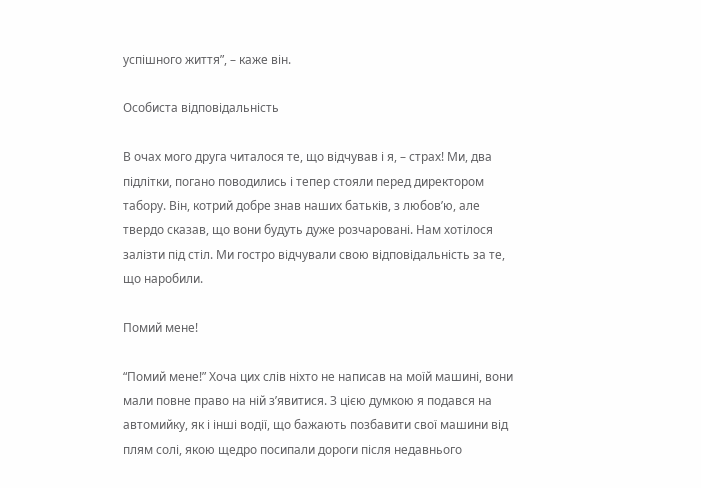успішного життя”, – каже він.

Особиста відповідальність

В очах мого друга читалося те, що відчував і я, – страх! Ми, два підлітки, погано поводились і тепер стояли перед директором табору. Він, котрий добре знав наших батьків, з любов’ю, але твердо сказав, що вони будуть дуже розчаровані. Нам хотілося залізти під стіл. Ми гостро відчували свою відповідальність за те, що наробили.

Помий мене!

“Помий мене!” Хоча цих слів ніхто не написав на моїй машині, вони мали повне право на ній з’явитися. З цією думкою я подався на автомийку, як і інші водії, що бажають позбавити свої машини від плям солі, якою щедро посипали дороги після недавнього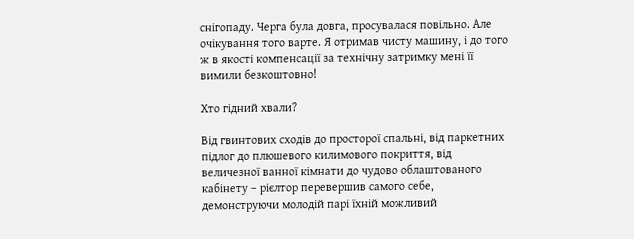снігопаду. Черга була довга, просувалася повільно. Але очікування того варте. Я отримав чисту машину, і до того ж в якості компенсації за технічну затримку мені її вимили безкоштовно!

Хто гідний хвали?

Від гвинтових сходів до просторої спальні, від паркетних підлог до плюшевого килимового покриття, від величезної ванної кімнати до чудово облаштованого кабінету – рієлтор перевершив самого себе, демонструючи молодій парі їхній можливий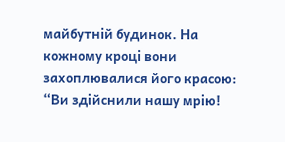майбутній будинок. На кожному кроці вони захоплювалися його красою: “Ви здійснили нашу мрію!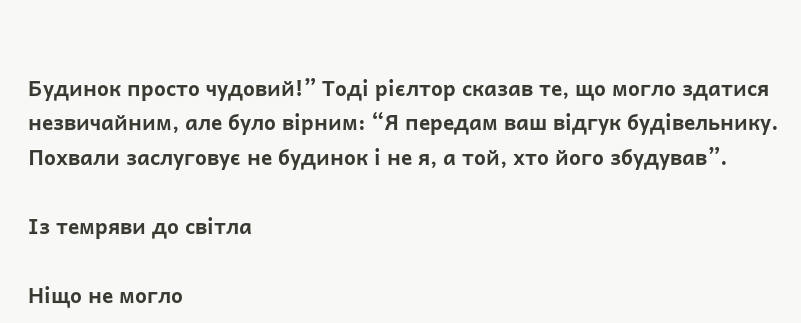Будинок просто чудовий!” Тоді рієлтор сказав те, що могло здатися незвичайним, але було вірним: “Я передам ваш відгук будівельнику. Похвали заслуговує не будинок і не я, а той, хто його збудував”.

Із темряви до світла

Ніщо не могло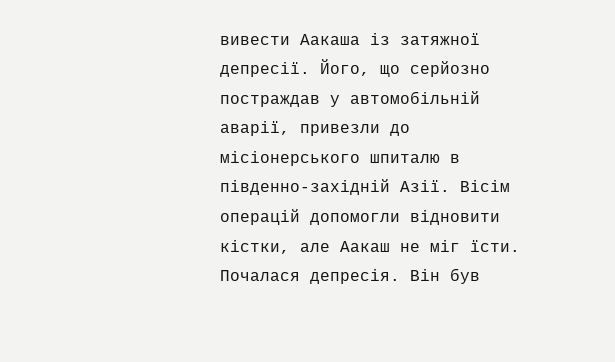вивести Аакаша із затяжної депресії. Його, що серйозно постраждав у автомобільній аварії, привезли до місіонерського шпиталю в південно-західній Азії. Вісім операцій допомогли відновити кістки, але Аакаш не міг їсти. Почалася депресія. Він був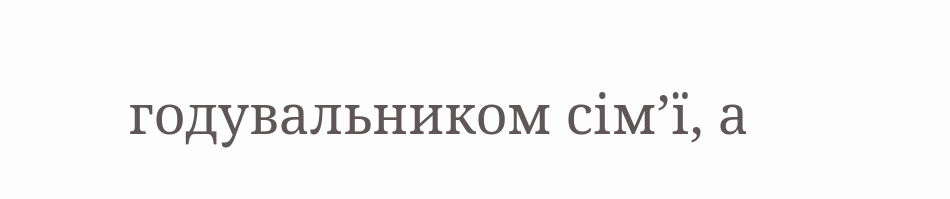годувальником сім’ї, а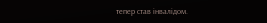тепер став інвалідом.